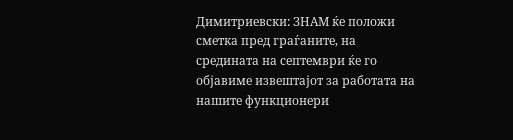Димитриевски: ЗНАМ ќе положи сметка пред граѓаните, на средината на септември ќе го објавиме извештајот за работата на нашите функционери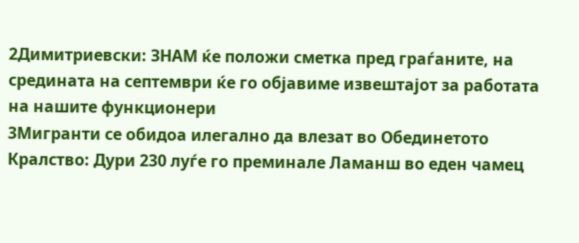2Димитриевски: ЗНАМ ќе положи сметка пред граѓаните, на средината на септември ќе го објавиме извештајот за работата на нашите функционери
3Мигранти се обидоа илегално да влезат во Обединетото Кралство: Дури 230 луѓе го преминале Ламанш во еден чамец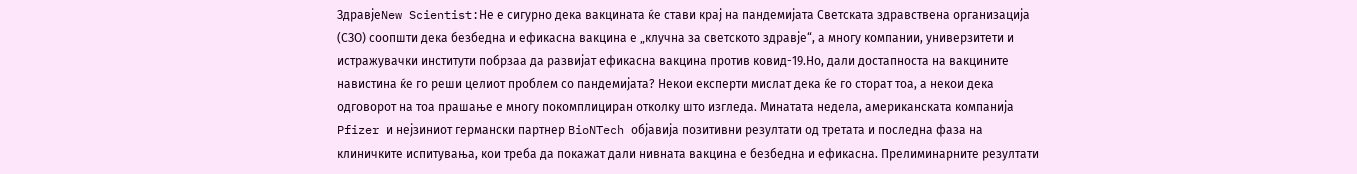ЗдравјеNew Scientist:Не е сигурно дека вакцината ќе стави крај на пандемијата Светската здравствена организација (СЗО) соопшти дека безбедна и ефикасна вакцина е „клучна за светското здравје“, а многу компании, универзитети и истражувачки институти побрзаа да развијат ефикасна вакцина против ковид-19.Но, дали достапноста на вакцините навистина ќе го реши целиот проблем со пандемијата? Некои експерти мислат дека ќе го сторат тоа, а некои дека одговорот на тоа прашање е многу покомплициран отколку што изгледа. Минатата недела, американската компанија Pfizer и нејзиниот германски партнер BioNTech објавија позитивни резултати од третата и последна фаза на клиничките испитувања, кои треба да покажат дали нивната вакцина е безбедна и ефикасна. Прелиминарните резултати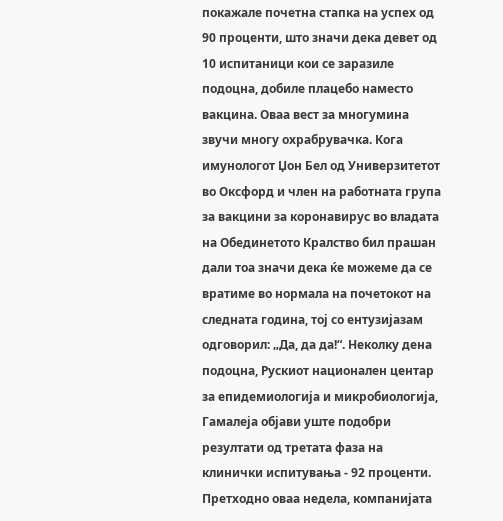покажале почетна стапка на успех од 90 проценти, што значи дека девет од 10 испитаници кои се заразиле подоцна, добиле плацебо наместо вакцина. Оваа вест за многумина звучи многу охрабрувачка. Кога имунологот Џон Бел од Универзитетот во Оксфорд и член на работната група за вакцини за коронавирус во владата на Обединетото Кралство бил прашан дали тоа значи дека ќе можеме да се вратиме во нормала на почетокот на следната година, тој со ентузијазам одговорил: „Да, да да!“. Неколку дена подоцна, Рускиот национален центар за епидемиологија и микробиологија, Гамалеја објави уште подобри резултати од третата фаза на клинички испитувања - 92 проценти. Претходно оваа недела, компанијата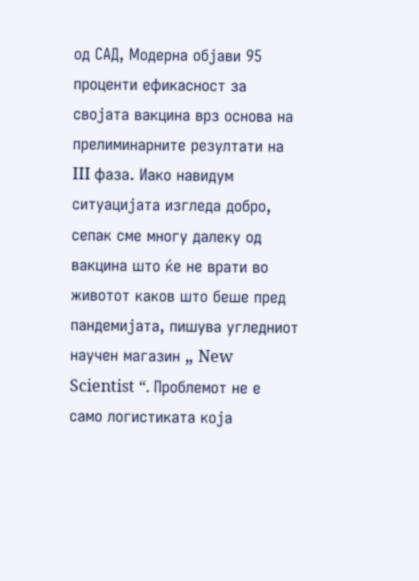од САД, Модерна објави 95 проценти ефикасност за својата вакцина врз основа на прелиминарните резултати на III фаза. Иако навидум ситуацијата изгледа добро, сепак сме многу далеку од вакцина што ќе не врати во животот каков што беше пред пандемијата, пишува угледниот научен магазин „ New Scientist “. Проблемот не е само логистиката која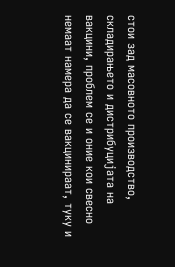стои зад масовното производство, складирањето и дистрибуцијата на вакцини, проблем се и оние кои свесно немаат намера да се вакцинираат, туку и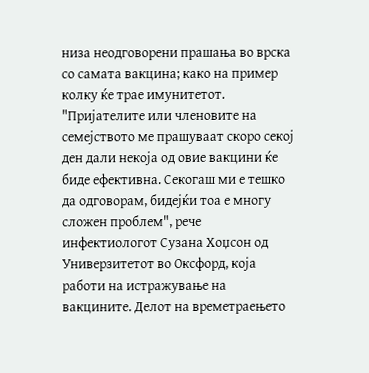низа неодговорени прашања во врска со самата вакцина; како на пример колку ќе трае имунитетот. "Пријателите или членовите на семејството ме прашуваат скоро секој ден дали некоја од овие вакцини ќе биде ефективна. Секогаш ми е тешко да одговорам, бидејќи тоа е многу сложен проблем", рече инфектиологот Сузана Хоџсон од Универзитетот во Оксфорд, која работи на истражување на вакцините. Делот на времетраењето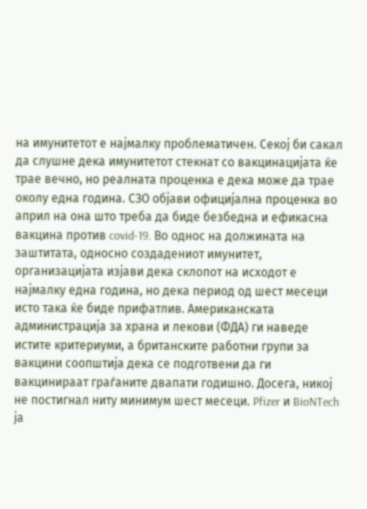на имунитетот е најмалку проблематичен. Секој би сакал да слушне дека имунитетот стекнат со вакцинацијата ќе трае вечно, но реалната проценка е дека може да трае околу една година. СЗО објави официјална проценка во април на она што треба да биде безбедна и ефикасна вакцина против covid-19. Во однос на должината на заштитата, односно создадениот имунитет, организацијата изјави дека склопот на исходот е најмалку една година, но дека период од шест месеци исто така ќе биде прифатлив. Американската администрација за храна и лекови (ФДА) ги наведе истите критериуми, а британските работни групи за вакцини соопштија дека се подготвени да ги вакцинираат граѓаните двапати годишно. Досега, никој не постигнал ниту минимум шест месеци. Pfizer и BioNTech ја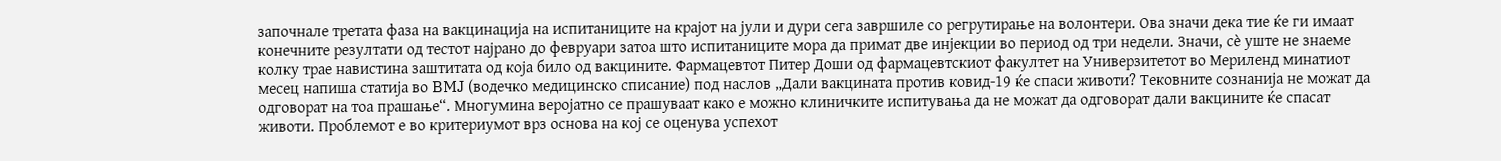започнале третата фаза на вакцинација на испитаниците на крајот на јули и дури сега завршиле со регрутирање на волонтери. Ова значи дека тие ќе ги имаат конечните резултати од тестот најрано до февруари затоа што испитаниците мора да примат две инјекции во период од три недели. Значи, сè уште не знаеме колку трае навистина заштитата од која било од вакцините. Фармацевтот Питер Доши од фармацевтскиот факултет на Универзитетот во Мериленд минатиот месец напиша статија во BMJ (водечко медицинско списание) под наслов „Дали вакцината против ковид-19 ќе спаси животи? Тековните сознанија не можат да одговорат на тоа прашање“. Многумина веројатно се прашуваат како е можно клиничките испитувања да не можат да одговорат дали вакцините ќе спасат животи. Проблемот е во критериумот врз основа на кој се оценува успехот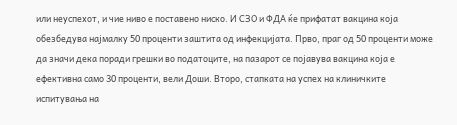или неуспехот, и чие ниво е поставено ниско. И СЗО и ФДА ќе прифатат вакцина која обезбедува најмалку 50 проценти заштита од инфекцијата. Прво, праг од 50 проценти може да значи дека поради грешки во податоците, на пазарот се појавува вакцина која е ефективна само 30 проценти, вели Доши. Второ, стапката на успех на клиничките испитувања на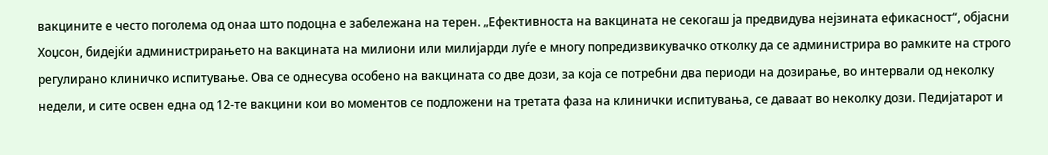вакцините е често поголема од онаа што подоцна е забележана на терен. „Ефективноста на вакцината не секогаш ја предвидува нејзината ефикасност“, објасни Хоџсон, бидејќи администрирањето на вакцината на милиони или милијарди луѓе е многу попредизвикувачко отколку да се администрира во рамките на строго регулирано клиничко испитување. Ова се однесува особено на вакцината со две дози, за која се потребни два периоди на дозирање, во интервали од неколку недели, и сите освен една од 12-те вакцини кои во моментов се подложени на третата фаза на клинички испитувања, се даваат во неколку дози. Педијатарот и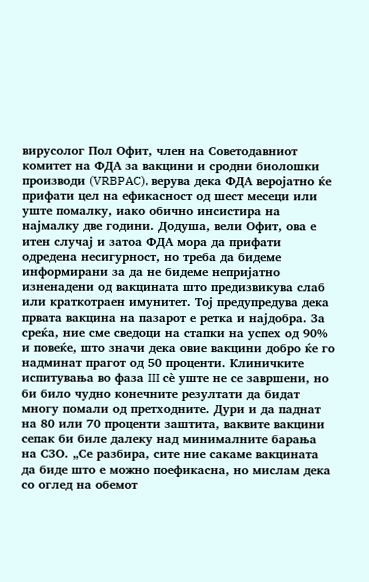вирусолог Пол Офит, член на Советодавниот комитет на ФДА за вакцини и сродни биолошки производи (VRBPAC), верува дека ФДА веројатно ќе прифати цел на ефикасност од шест месеци или уште помалку, иако обично инсистира на најмалку две години. Додуша, вели Офит, ова е итен случај и затоа ФДА мора да прифати одредена несигурност, но треба да бидеме информирани за да не бидеме непријатно изненадени од вакцината што предизвикува слаб или краткотраен имунитет. Тој предупредува дека првата вакцина на пазарот е ретка и најдобра. За среќа, ние сме сведоци на стапки на успех од 90% и повеќе, што значи дека овие вакцини добро ќе го надминат прагот од 50 проценти. Клиничките испитувања во фаза III сè уште не се завршени, но би било чудно конечните резултати да бидат многу помали од претходните. Дури и да паднат на 80 или 70 проценти заштита, ваквите вакцини сепак би биле далеку над минималните барања на СЗО. „Се разбира, сите ние сакаме вакцината да биде што е можно поефикасна, но мислам дека со оглед на обемот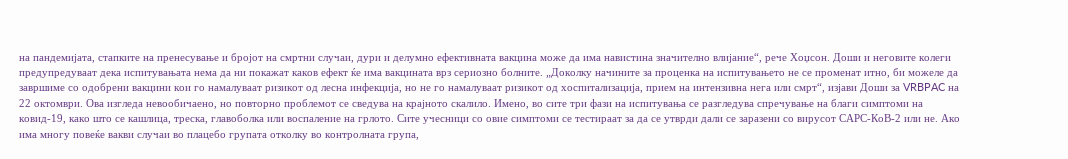на пандемијата, стапките на пренесување и бројот на смртни случаи, дури и делумно ефективната вакцина може да има навистина значително влијание“, рече Хоџсон. Доши и неговите колеги предупредуваат дека испитувањата нема да ни покажат каков ефект ќе има вакцината врз сериозно болните. „Доколку начините за проценка на испитувањето не се променат итно, би можеле да завршиме со одобрени вакцини кои го намалуваат ризикот од лесна инфекција, но не го намалуваат ризикот од хоспитализација, прием на интензивна нега или смрт“, изјави Доши за VRBPAC на 22 октомври. Ова изгледа невообичаено, но повторно проблемот се сведува на крајното скалило. Имено, во сите три фази на испитувања се разгледува спречување на благи симптоми на ковид-19, како што се кашлица, треска, главоболка или воспаление на грлото. Сите учесници со овие симптоми се тестираат за да се утврди дали се заразени со вирусот САРС-КоВ-2 или не. Ако има многу повеќе вакви случаи во плацебо групата отколку во контролната група,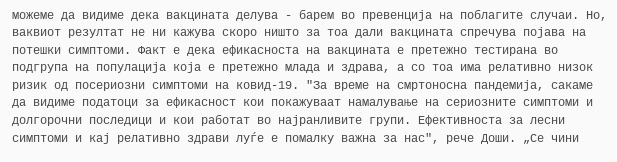можеме да видиме дека вакцината делува - барем во превенција на поблагите случаи. Но, ваквиот резултат не ни кажува скоро ништо за тоа дали вакцината спречува појава на потешки симптоми. Факт е дека ефикасноста на вакцината е претежно тестирана во подгрупа на популација која е претежно млада и здрава, а со тоа има релативно низок ризик од посериозни симптоми на ковид-19. "За време на смртоносна пандемија, сакаме да видиме податоци за ефикасност кои покажуваат намалување на сериозните симптоми и долгорочни последици и кои работат во најранливите групи. Ефективноста за лесни симптоми и кај релативно здрави луѓе е помалку важна за нас", рече Доши. „Се чини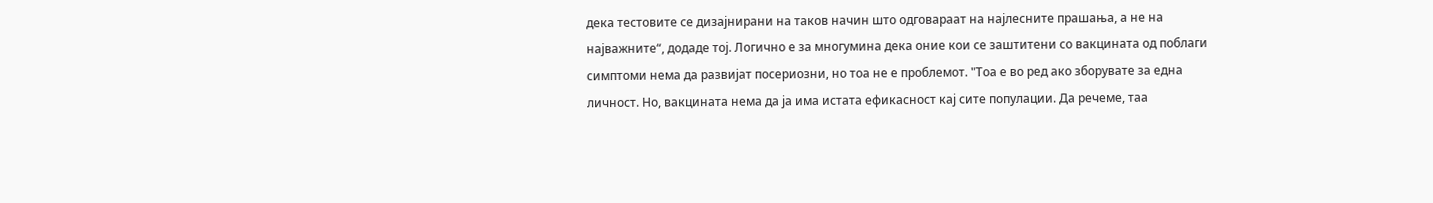дека тестовите се дизајнирани на таков начин што одговараат на најлесните прашања, а не на најважните“, додаде тој. Логично е за многумина дека оние кои се заштитени со вакцината од поблаги симптоми нема да развијат посериозни, но тоа не е проблемот. "Тоа е во ред ако зборувате за една личност. Но, вакцината нема да ја има истата ефикасност кај сите популации. Да речеме, таа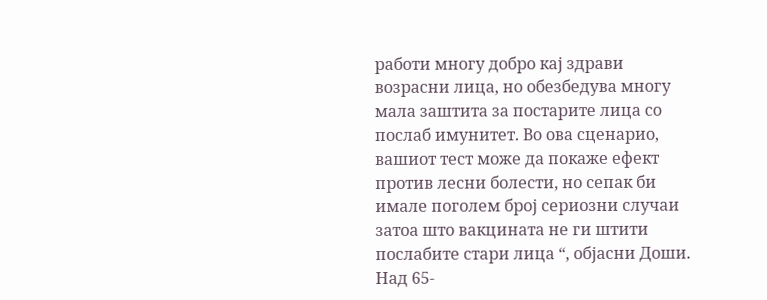работи многу добро кај здрави возрасни лица, но обезбедува многу мала заштита за постарите лица со послаб имунитет. Во ова сценарио, вашиот тест може да покаже ефект против лесни болести, но сепак би имале поголем број сериозни случаи затоа што вакцината не ги штити послабите стари лица “, објасни Доши. Над 65-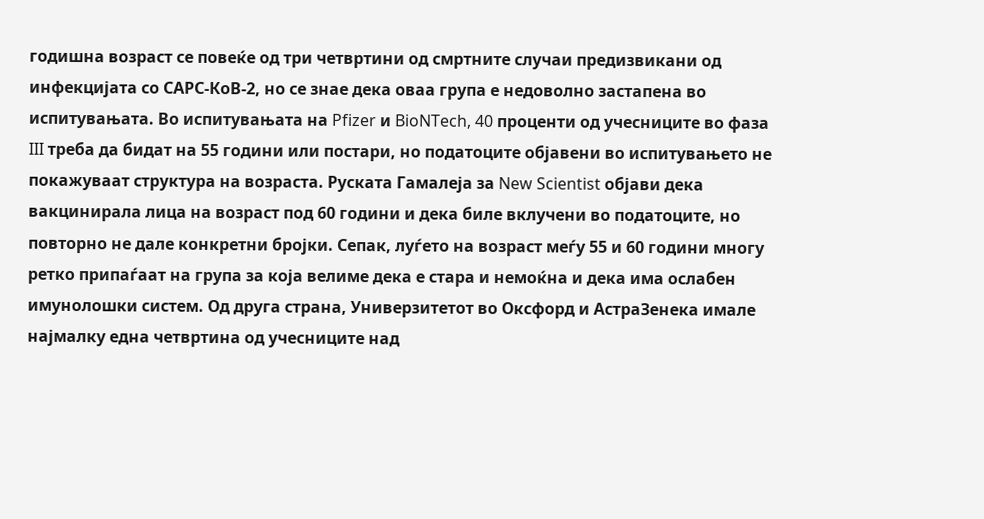годишна возраст се повеќе од три четвртини од смртните случаи предизвикани од инфекцијата со САРС-КоВ-2, но се знае дека оваа група е недоволно застапена во испитувањата. Во испитувањата на Pfizer и BioNTech, 40 проценти од учесниците во фаза III треба да бидат на 55 години или постари, но податоците објавени во испитувањето не покажуваат структура на возраста. Руската Гамалеја за New Scientist објави дека вакцинирала лица на возраст под 60 години и дека биле вклучени во податоците, но повторно не дале конкретни бројки. Сепак, луѓето на возраст меѓу 55 и 60 години многу ретко припаѓаат на група за која велиме дека е стара и немоќна и дека има ослабен имунолошки систем. Од друга страна, Универзитетот во Оксфорд и АстраЗенека имале најмалку една четвртина од учесниците над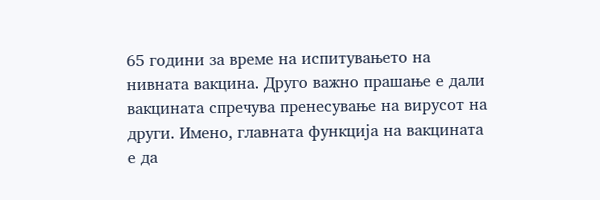65 години за време на испитувањето на нивната вакцина. Друго важно прашање е дали вакцината спречува пренесување на вирусот на други. Имено, главната функција на вакцината е да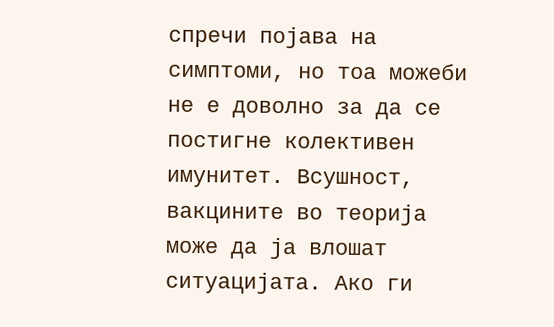спречи појава на симптоми, но тоа можеби не е доволно за да се постигне колективен имунитет. Всушност, вакцините во теорија може да ја влошат ситуацијата. Ако ги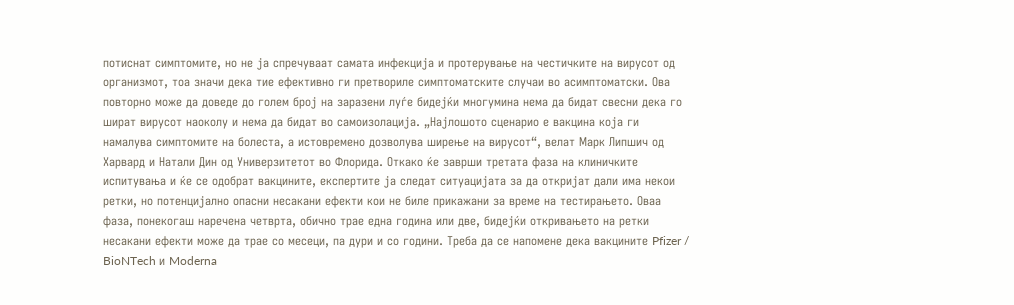потиснат симптомите, но не ја спречуваат самата инфекција и протерување на честичките на вирусот од организмот, тоа значи дека тие ефективно ги претвориле симптоматските случаи во асимптоматски. Ова повторно може да доведе до голем број на заразени луѓе бидејќи многумина нема да бидат свесни дека го шират вирусот наоколу и нема да бидат во самоизолација. „Најлошото сценарио е вакцина која ги намалува симптомите на болеста, а истовремено дозволува ширење на вирусот“, велат Марк Липшич од Харвард и Натали Дин од Универзитетот во Флорида. Откако ќе заврши третата фаза на клиничките испитувања и ќе се одобрат вакцините, експертите ја следат ситуацијата за да откријат дали има некои ретки, но потенцијално опасни несакани ефекти кои не биле прикажани за време на тестирањето. Оваа фаза, понекогаш наречена четврта, обично трае една година или две, бидејќи откривањето на ретки несакани ефекти може да трае со месеци, па дури и со години. Треба да се напомене дека вакцините Pfizer / BioNTech и Moderna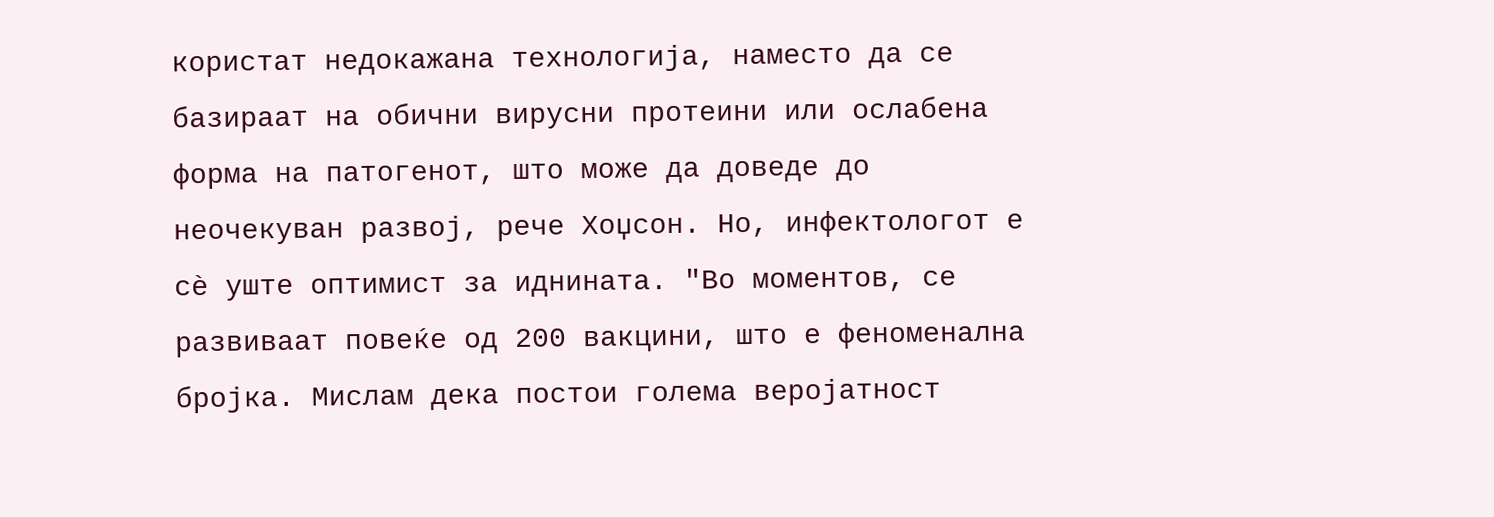користат недокажана технологија, наместо да се базираат на обични вирусни протеини или ослабена форма на патогенот, што може да доведе до неочекуван развој, рече Хоџсон. Но, инфектологот е сè уште оптимист за иднината. "Во моментов, се развиваат повеќе од 200 вакцини, што е феноменална бројка. Мислам дека постои голема веројатност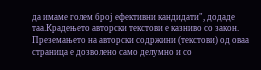да имаме голем број ефективни кандидати", додаде таа.Крадењето авторски текстови е казниво со закон. Преземањето на авторски содржини (текстови) од оваа страница е дозволено само делумно и со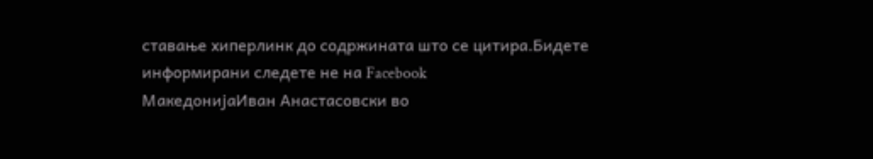ставање хиперлинк до содржината што се цитира.Бидете информирани следете не на Facebook
МакедонијаИван Анастасовски во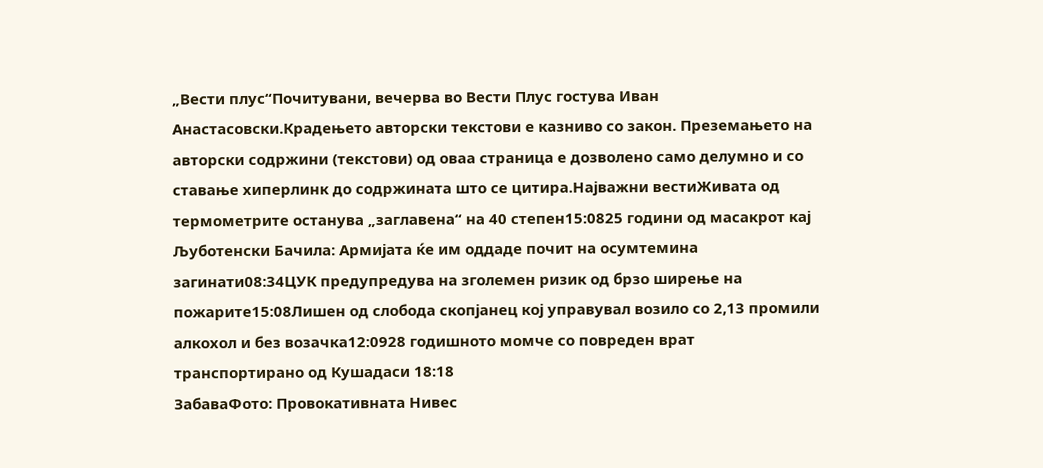„Вести плус“Почитувани, вечерва во Вести Плус гостува Иван Анастасовски.Крадењето авторски текстови е казниво со закон. Преземањето на авторски содржини (текстови) од оваа страница е дозволено само делумно и со ставање хиперлинк до содржината што се цитира.Најважни вестиЖивата од термометрите останува „заглавена“ на 40 степен15:0825 години од масакрот кај Љуботенски Бачила: Армијата ќе им оддаде почит на осумтемина загинати08:34ЦУК предупредува на зголемен ризик од брзо ширење на пожарите15:08Лишен од слобода скопјанец кој управувал возило со 2,13 промили алкохол и без возачка12:0928 годишното момче со повреден врат транспортирано од Кушадаси 18:18
ЗабаваФото: Провокативната Нивес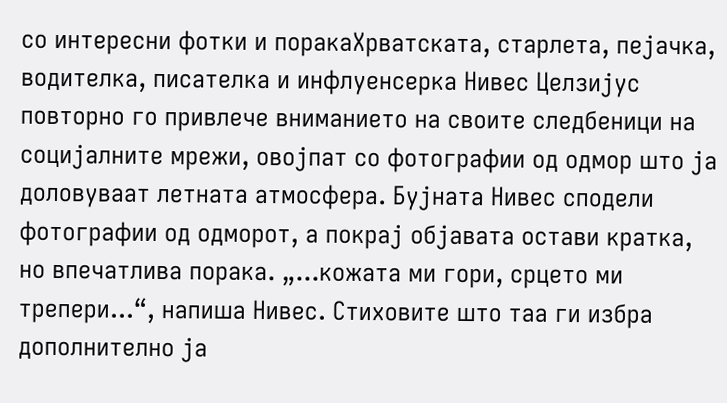со интересни фотки и поракаХрватската, старлета, пејачка, водителка, писателка и инфлуенсерка Нивес Целзијус повторно го привлече вниманието на своите следбеници на социјалните мрежи, овојпат со фотографии од одмор што ја доловуваат летната атмосфера. Бујната Нивес сподели фотографии од одморот, а покрај објавата остави кратка, но впечатлива порака. „...кожата ми гори, срцето ми трепери...“, напиша Нивес. Стиховите што таа ги избра дополнително ја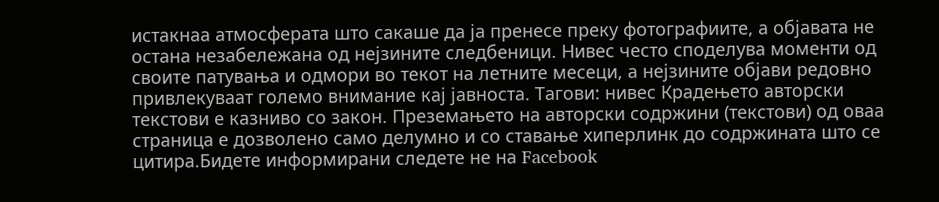истакнаа атмосферата што сакаше да ја пренесе преку фотографиите, а објавата не остана незабележана од нејзините следбеници. Нивес често споделува моменти од своите патувања и одмори во текот на летните месеци, а нејзините објави редовно привлекуваат големо внимание кај јавноста. Тагови: нивес Крадењето авторски текстови е казниво со закон. Преземањето на авторски содржини (текстови) од оваа страница е дозволено само делумно и со ставање хиперлинк до содржината што се цитира.Бидете информирани следете не на Facebook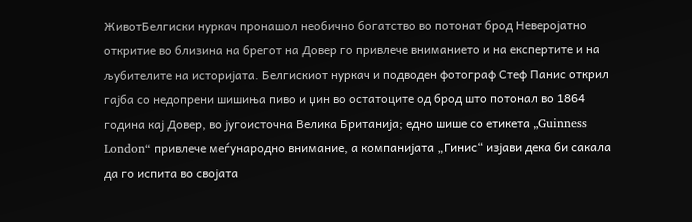ЖивотБелгиски нуркач пронашол необично богатство во потонат брод Неверојатно откритие во близина на брегот на Довер го привлече вниманието и на експертите и на љубителите на историјата. Белгискиот нуркач и подводен фотограф Стеф Панис открил гајба со недопрени шишиња пиво и џин во остатоците од брод што потонал во 1864 година кај Довер, во југоисточна Велика Британија; едно шише со етикета „Guinness London“ привлече меѓународно внимание, а компанијата „Гинис“ изјави дека би сакала да го испита во својата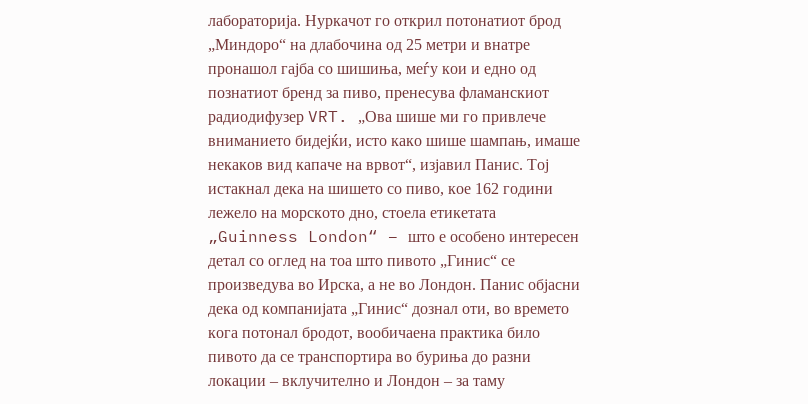лабораторија. Нуркачот го открил потонатиот брод „Миндоро“ на длабочина од 25 метри и внатре пронашол гајба со шишиња, меѓу кои и едно од познатиот бренд за пиво, пренесува фламанскиот радиодифузер VRT. „Ова шише ми го привлече вниманието бидејќи, исто како шише шампањ, имаше некаков вид капаче на врвот“, изјавил Панис. Тој истакнал дека на шишето со пиво, кое 162 години лежело на морското дно, стоела етикетата „Guinness London“ – што е особено интересен детал со оглед на тоа што пивото „Гинис“ се произведува во Ирска, а не во Лондон. Панис објасни дека од компанијата „Гинис“ дознал оти, во времето кога потонал бродот, вообичаена практика било пивото да се транспортира во буриња до разни локации – вклучително и Лондон – за таму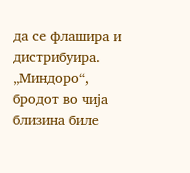да се флашира и дистрибуира. „Миндоро“, бродот во чија близина биле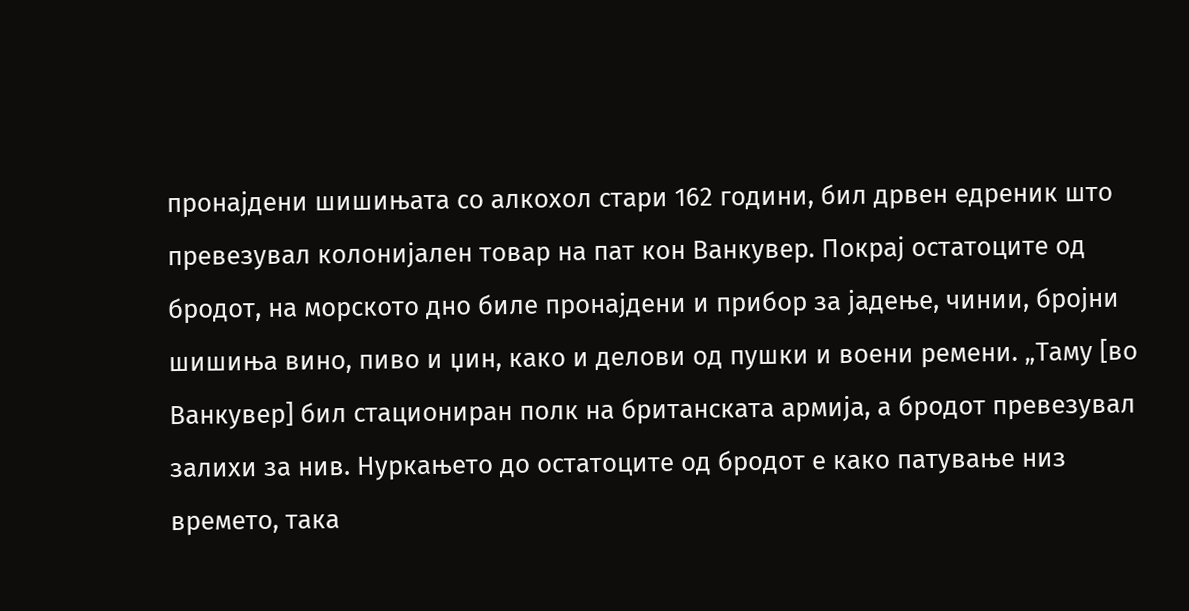пронајдени шишињата со алкохол стари 162 години, бил дрвен едреник што превезувал колонијален товар на пат кон Ванкувер. Покрај остатоците од бродот, на морското дно биле пронајдени и прибор за јадење, чинии, бројни шишиња вино, пиво и џин, како и делови од пушки и воени ремени. „Таму [во Ванкувер] бил стациониран полк на британската армија, а бродот превезувал залихи за нив. Нуркањето до остатоците од бродот е како патување низ времето, така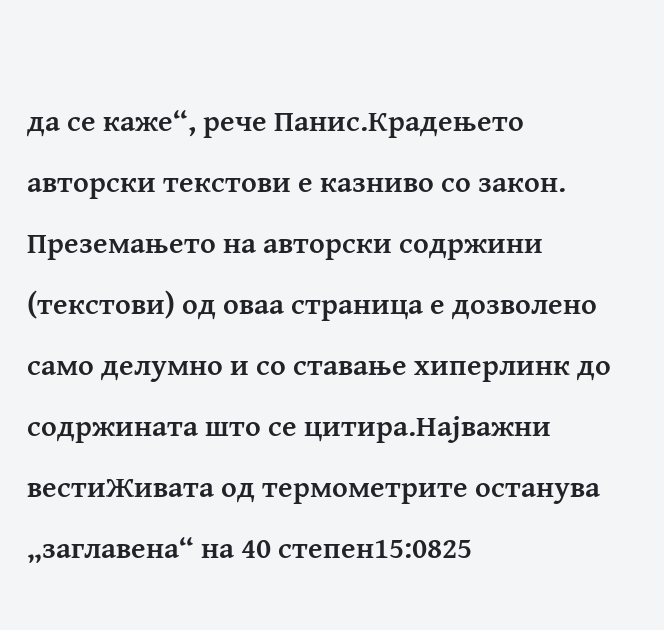да се каже“, рече Панис.Крадењето авторски текстови е казниво со закон. Преземањето на авторски содржини (текстови) од оваа страница е дозволено само делумно и со ставање хиперлинк до содржината што се цитира.Најважни вестиЖивата од термометрите останува „заглавена“ на 40 степен15:0825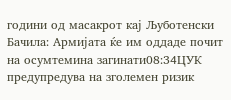години од масакрот кај Љуботенски Бачила: Армијата ќе им оддаде почит на осумтемина загинати08:34ЦУК предупредува на зголемен ризик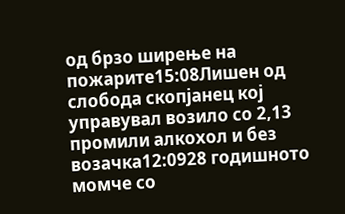од брзо ширење на пожарите15:08Лишен од слобода скопјанец кој управувал возило со 2,13 промили алкохол и без возачка12:0928 годишното момче со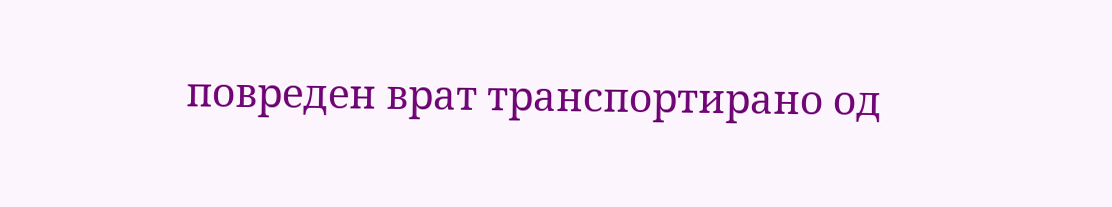повреден врат транспортирано од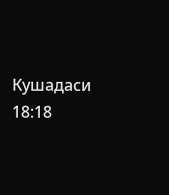Кушадаси 18:18